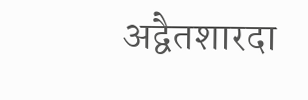अद्वैतशारदा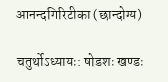आनन्दगिरिटीका (छान्दोग्य)

चतुर्थोऽध्यायः: षोडशः खण्डः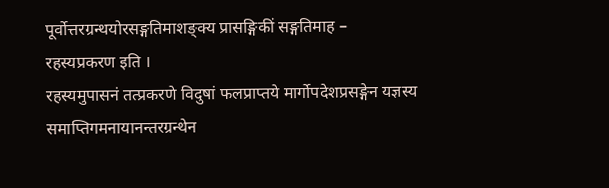पूर्वोत्तरग्रन्थयोरसङ्गतिमाशङ्क्य प्रासङ्गिकीं सङ्गतिमाह –
रहस्यप्रकरण इति ।
रहस्यमुपासनं तत्प्रकरणे विदुषां फलप्राप्तये मार्गोपदेशप्रसङ्गेन यज्ञस्य समाप्तिगमनायानन्तरग्रन्थेन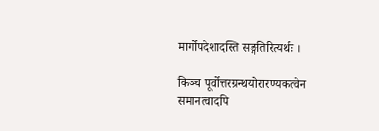मार्गोपदेशादस्ति सङ्गतिरित्यर्थः ।

किञ्च पूर्वोत्तरग्रन्थयोरारण्यकत्वेन समानत्वादपि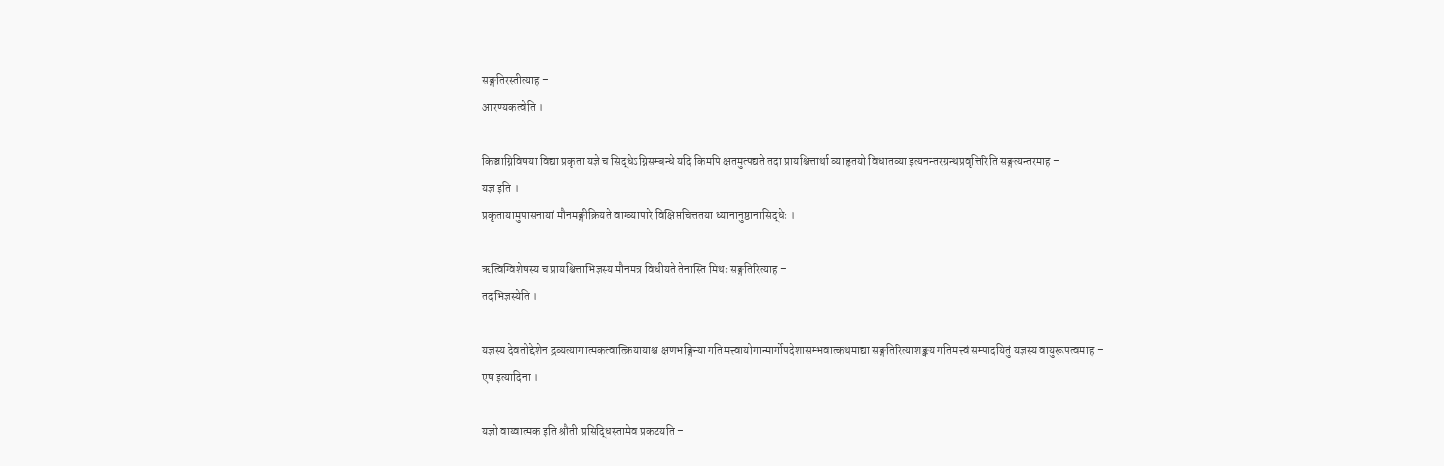सङ्गतिरस्तीत्याह –
आरण्यकत्वेति ।

किञ्चाग्निविषया विद्या प्रकृता यज्ञे च सिद्धेऽग्निसम्बन्धे यदि किमपि क्षतमुत्पद्यते तदा प्रायश्चित्तार्था व्याहृतयो विधातव्या इत्यनन्तरग्रन्थप्रवृत्तिरिति सङ्गत्यन्तरमाह –
यज्ञ इति ।
प्रकृतायामुपासनायां मौनमङ्गीक्रियते वाग्व्यापारे विक्षिप्तचित्ततया ध्यानानुष्ठानासिद्धेः ।

ऋत्विग्विशेषस्य च प्रायश्चित्ताभिज्ञस्य मौनमत्र विधीयते तेनास्ति मिथः सङ्गतिरित्याह –
तदभिज्ञस्येति ।

यज्ञस्य देवतोद्देशेन द्रव्यत्यागात्मकत्वात्क्रियायाश्च क्षणभङ्गिन्या गतिमत्त्वायोगान्मार्गोपदेशासम्भवात्कथमाद्या सङ्गतिरित्याशङ्क्य गतिमत्त्वं सम्पादयितुं यज्ञस्य वायुरूपत्वमाह –
एष इत्यादिना ।

यज्ञो वाय्वात्मक इति श्रौती प्रसिद्धिस्तामेव प्रकटयति –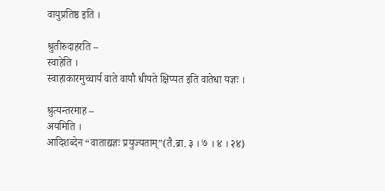वायुप्रतिष्ठ इति ।

श्रुतीरुदाहरति –
स्वाहेति ।
स्वाहाकारमुच्चार्य वाते वायौ धीयते क्षिप्यत इति वातेधा यज्ञः ।

श्रुत्यन्तरमाह –
अयमिति ।
आदिशब्देन “वाताद्यज्ञः प्रयुज्यताम्”(तै.ब्रा. ३ । ७ । ४ । २४)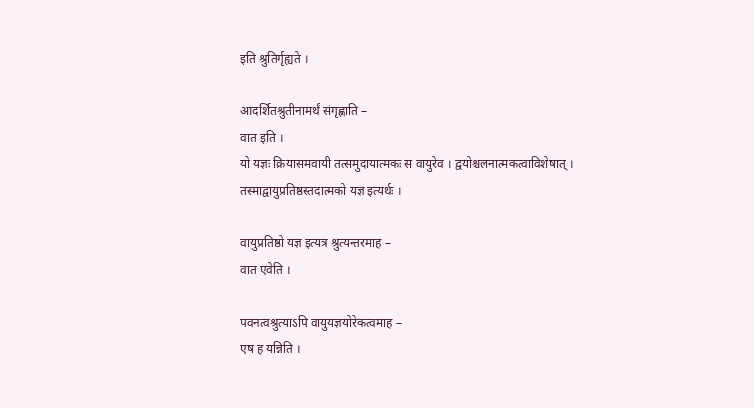इति श्रुतिर्गृह्यते ।

आदर्शितश्रुतीनामर्थं संगृह्णाति –
वात इति ।
यो यज्ञः क्रियासमवायी तत्समुदायात्मकः स वायुरेव । द्वयोश्चलनात्मकत्वाविशेषात् । तस्माद्वायुप्रतिष्ठस्तदात्मको यज्ञ इत्यर्थः ।

वायुप्रतिष्ठो यज्ञ इत्यत्र श्रुत्यन्तरमाह –
वात एवेति ।

पवनत्वश्रुत्याऽपि वायुयज्ञयोरेकत्वमाह –
एष ह यन्निति ।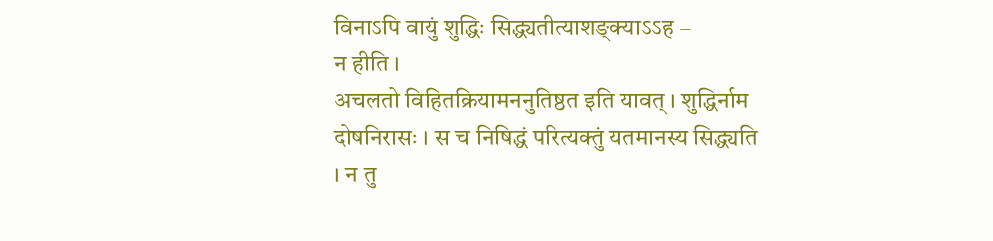विनाऽपि वायुं शुद्धिः सिद्ध्यतीत्याशङ्क्याऽऽह –
न हीति ।
अचलतो विहितक्रियामननुतिष्ठत इति यावत् । शुद्धिर्नाम दोषनिरासः । स च निषिद्धं परित्यक्तुं यतमानस्य सिद्ध्यति । न तु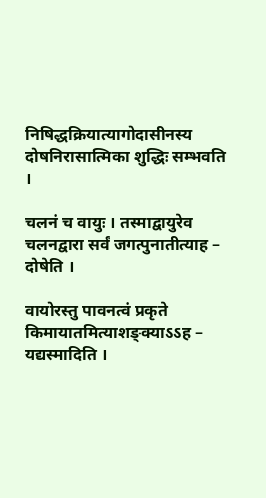निषिद्धक्रियात्यागोदासीनस्य दोषनिरासात्मिका शुद्धिः सम्भवति ।

चलनं च वायुः । तस्माद्वायुरेव चलनद्वारा सर्वं जगत्पुनातीत्याह –
दोषेति ।

वायोरस्तु पावनत्वं प्रकृते किमायातमित्याशङ्क्याऽऽह –
यद्यस्मादिति ।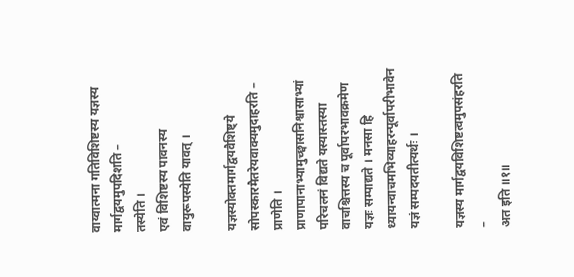वाय्वात्मना गतिविशिष्टस्य यज्ञस्य मार्गद्वयमुपदिशति –
तस्येति ।
एवं विशिष्टस्य पावनस्य वायुरूपस्येति यावत् ।

यज्ञस्योक्तमार्गद्वयवैशिष्ट्ये सोपस्कारमैतरेयवाक्यमुदाहरति –
प्राणेति ।
प्राणापानाभ्यामुच्छ्वासनिश्वासाभ्यां परिचलनं विद्यते यस्यास्तस्या वाचश्चित्तस्य च पूर्वापरभावक्रमेण यज्ञः सम्पाद्यते । मनसा हि ध्यायन्वाचमभिव्याहरन्पूर्वापरीभावेन यज्ञं सम्पदयतीत्यर्थः ।

यज्ञस्य मार्गद्वयविशिष्टत्वमुपसंहरति –
अत इति ॥१॥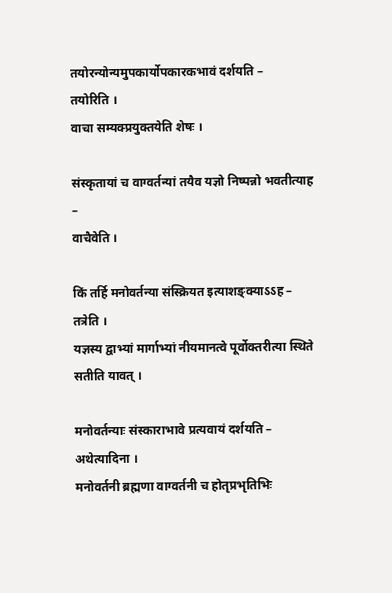तयोरन्योन्यमुपकार्योपकारकभावं दर्शयति –
तयोरिति ।
वाचा सम्यक्प्रयुक्तयेति शेषः ।

संस्कृतायां च वाग्वर्तन्यां तयैव यज्ञो निष्पन्नो भवतीत्याह –
वाचैवेति ।

किं तर्हि मनोवर्तन्या संस्क्रियत इत्याशङ्क्याऽऽह –
तत्रेति ।
यज्ञस्य द्वाभ्यां मार्गाभ्यां नीयमानत्वे पूर्वोक्तरीत्या स्थिते सतीति यावत् ।

मनोवर्तन्याः संस्काराभावे प्रत्यवायं दर्शयति –
अथेत्यादिना ।
मनोवर्तनी ब्रह्मणा वाग्वर्तनी च होतृप्रभृतिभिः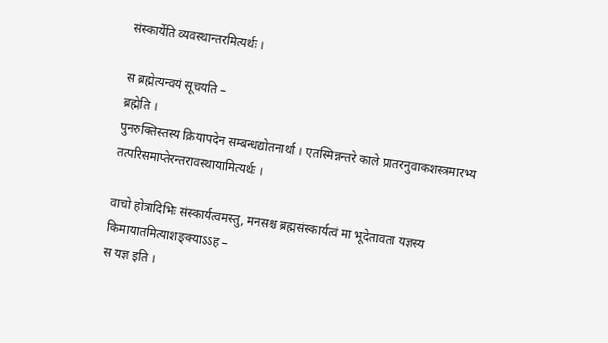संस्कार्येति व्यवस्थान्तरमित्यर्थः ।

स ब्रह्मेत्यन्वयं सूचयति –
ब्रह्मेति ।
पुनरुक्तिस्तस्य क्रियापदेन सम्बन्धद्योतनार्था । एतस्मिन्नन्तरे काले प्रातरनुवाकशस्त्रमारभ्य तत्परिसमाप्तेरन्तरावस्थायामित्यर्थः ।

वाचो होत्रादिभिः संस्कार्यत्वमस्तु, मनसश्च ब्रह्मसंस्कार्यत्वं मा भूदेतावता यज्ञस्य किमायातमित्याशङ्क्याऽऽह –
स यज्ञ इति ।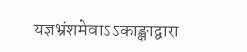यज्ञभ्रंशमेवाऽऽकाङ्क्षाद्वारा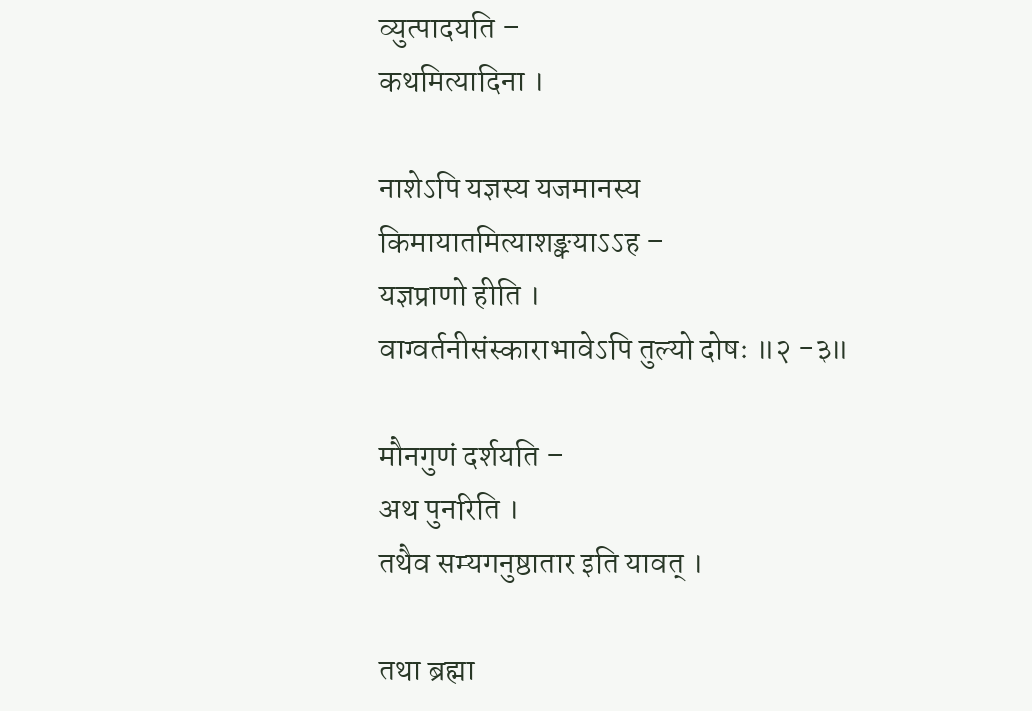व्युत्पादयति –
कथमित्यादिना ।

नाशेऽपि यज्ञस्य यजमानस्य किमायातमित्याशङ्क्याऽऽह –
यज्ञप्राणो हीति ।
वाग्वर्तनीसंस्काराभावेऽपि तुल्यो दोषः ॥२ -३॥

मौनगुणं दर्शयति –
अथ पुनरिति ।
तथैव सम्यगनुष्ठातार इति यावत् ।

तथा ब्रह्मा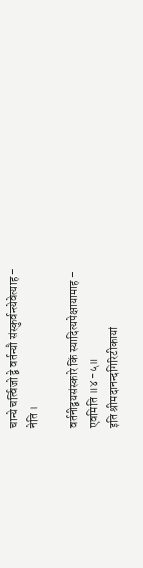चान्ये चर्त्विजो द्वे वर्तन्यौ संस्कुर्वन्त्येवेत्याह –
नेति ।

वर्तनीद्वयसंस्कारे किं स्यादित्यपेक्षायामाह –
एवमिति ॥४ -५॥
इति श्रीमदानन्दगिरिटीकायां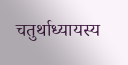चतुर्थाध्यायस्य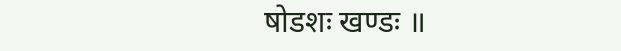षोडशः खण्डः ॥